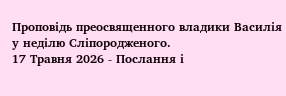Проповідь преосвященного владики Василія у неділю Сліпородженого.
17 Травня 2026 - Послання і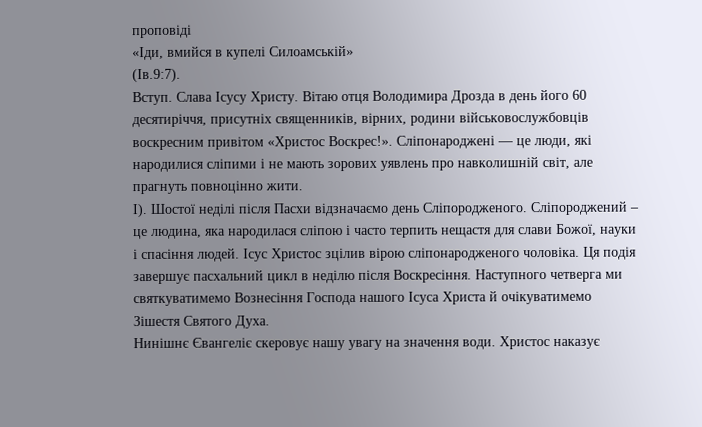проповіді
«Іди, вмийся в купелі Силоамській»
(Ів.9:7).
Вступ. Слава Ісусу Христу. Вітаю отця Володимира Дрозда в день його 60 десятиріччя, присутніх священників, вірних, родини військовослужбовців воскресним привітом «Христос Воскрес!». Сліпонароджені — це люди, які народилися сліпими і не мають зорових уявлень про навколишній світ, але прагнуть повноцінно жити.
І). Шостої неділі після Пасхи відзначаємо день Сліпородженого. Сліпороджений – це людина, яка народилася сліпою і часто терпить нещастя для слави Божої, науки і спасіння людей. Ісус Христос зцілив вірою сліпонародженого чоловіка. Ця подія завершує пасхальний цикл в неділю після Воскресіння. Наступного четверга ми святкуватимемо Вознесіння Господа нашого Ісуса Христа й очікуватимемо Зішестя Святого Духа.
Нинішнє Євангеліє скеровує нашу увагу на значення води. Христос наказує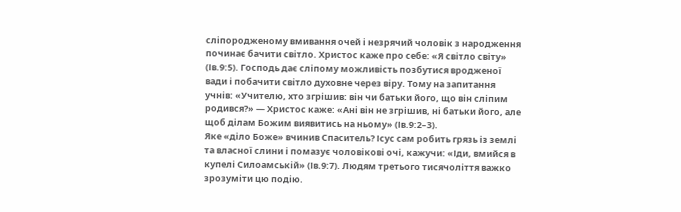сліпородженому вмивання очей і незрячий чоловік з народження починає бачити світло. Христос каже про себе: «Я світло світу» (Ів.9:5). Господь дає сліпому можливість позбутися вродженої вади і побачити світло духовне через віру. Тому на запитання учнів: «Учителю, хто згрішив: він чи батьки його, що він сліпим родився?» — Христос каже: «Ані він не згрішив, ні батьки його, але щоб ділам Божим виявитись на ньому» (Ів.9:2–3).
Яке «діло Боже» вчинив Спаситель? Ісус сам робить грязь із землі та власної слини і помазує чоловікові очі, кажучи: «Іди, вмийся в купелі Силоамській» (Ів.9:7). Людям третього тисячоліття важко зрозуміти цю подію.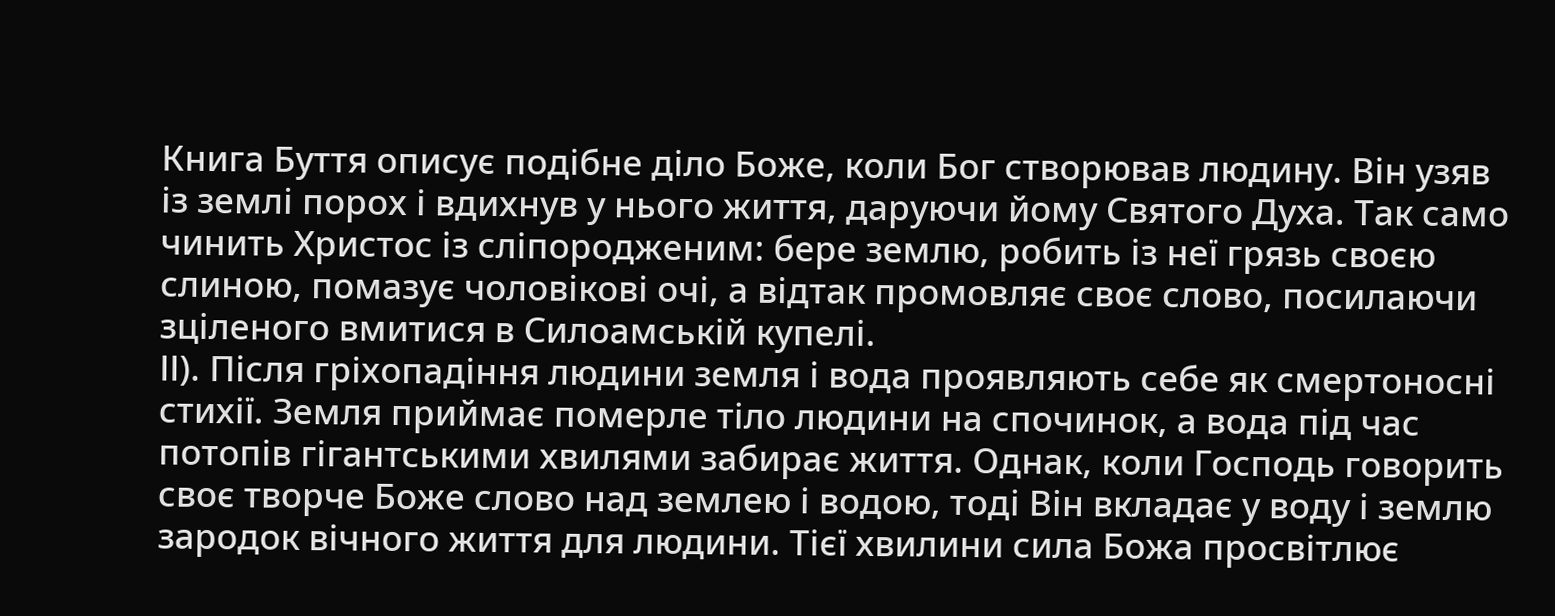Книга Буття описує подібне діло Боже, коли Бог створював людину. Він узяв із землі порох і вдихнув у нього життя, даруючи йому Святого Духа. Так само чинить Христос із сліпородженим: бере землю, робить із неї грязь своєю слиною, помазує чоловікові очі, а відтак промовляє своє слово, посилаючи зціленого вмитися в Силоамській купелі.
ІІ). Після гріхопадіння людини земля і вода проявляють себе як смертоносні стихії. Земля приймає померле тіло людини на спочинок, а вода під час потопів гігантськими хвилями забирає життя. Однак, коли Господь говорить своє творче Боже слово над землею і водою, тоді Він вкладає у воду і землю зародок вічного життя для людини. Тієї хвилини сила Божа просвітлює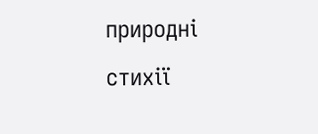природні стихії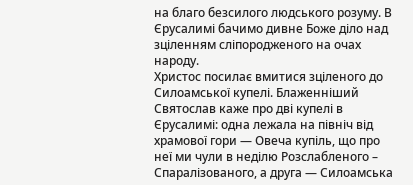на благо безсилого людського розуму. В Єрусалимі бачимо дивне Боже діло над зціленням сліпородженого на очах народу.
Христос посилає вмитися зціленого до Силоамської купелі. Блаженніший Святослав каже про дві купелі в Єрусалимі: одна лежала на північ від храмової гори — Овеча купіль, що про неї ми чули в неділю Розслабленого – Спаралізованого, а друга — Силоамська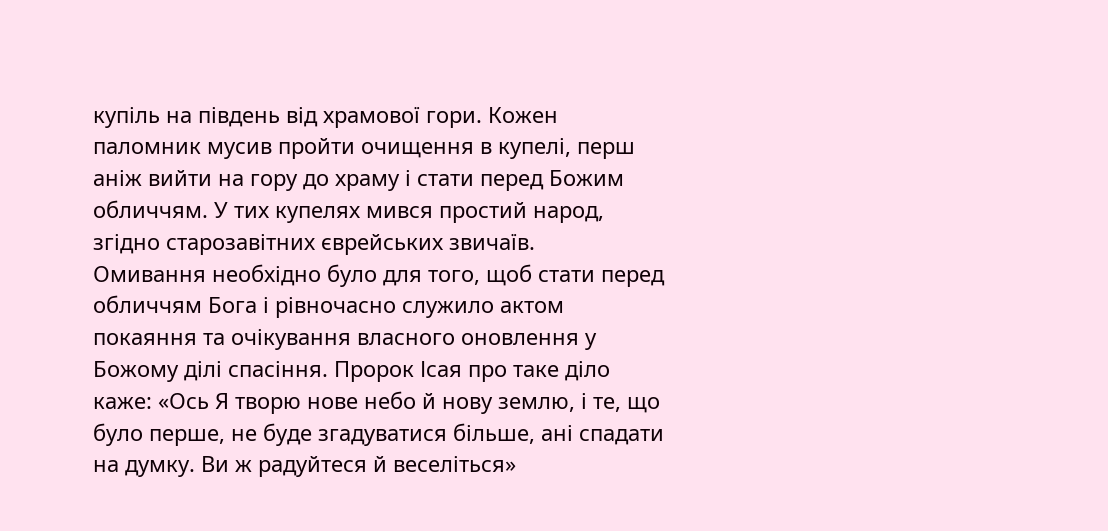купіль на південь від храмової гори. Кожен паломник мусив пройти очищення в купелі, перш аніж вийти на гору до храму і стати перед Божим обличчям. У тих купелях мився простий народ, згідно старозавітних єврейських звичаїв.
Омивання необхідно було для того, щоб стати перед обличчям Бога і рівночасно служило актом покаяння та очікування власного оновлення у Божому ділі спасіння. Пророк Ісая про таке діло каже: «Ось Я творю нове небо й нову землю, і те, що було перше, не буде згадуватися більше, ані спадати на думку. Ви ж радуйтеся й веселіться»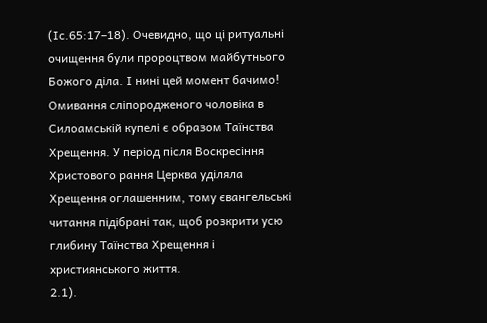(Іс.65:17–18). Очевидно, що ці ритуальні очищення були пророцтвом майбутнього Божого діла. І нині цей момент бачимо!
Омивання сліпородженого чоловіка в Силоамській купелі є образом Таїнства Хрещення. У період після Воскресіння Христового рання Церква уділяла Хрещення оглашенним, тому євангельські читання підібрані так, щоб розкрити усю глибину Таїнства Хрещення і християнського життя.
2.1).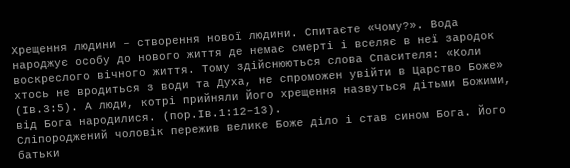Хрещення людини – створення нової людини. Спитаєте «Чому?». Вода народжує особу до нового життя де немає смерті і вселяє в неї зародок воскреслого вічного життя. Тому здійснюються слова Спасителя: «Коли хтось не вродиться з води та Духа, не спроможен увійти в Царство Боже» (Ів.3:5). А люди, котрі прийняли Його хрещення назвуться дітьми Божими, від Бога народилися. (пор.Ів.1:12–13).
Сліпороджений чоловік пережив велике Боже діло і став сином Бога. Його батьки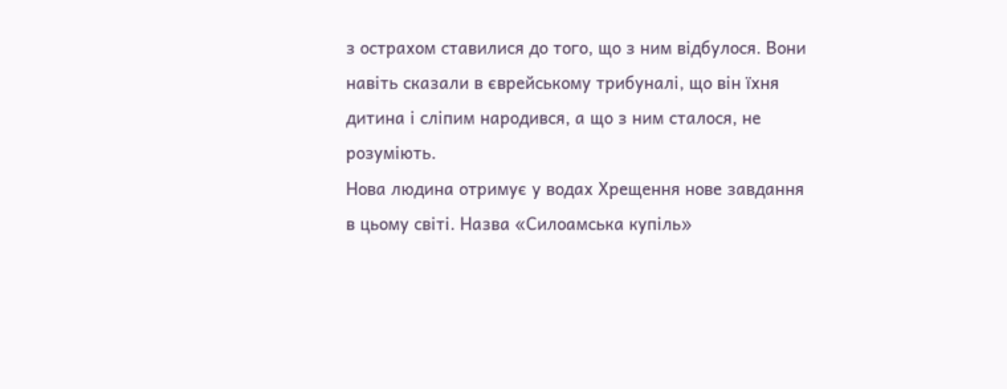з острахом ставилися до того, що з ним відбулося. Вони навіть сказали в єврейському трибуналі, що він їхня дитина і сліпим народився, а що з ним сталося, не розуміють.
Нова людина отримує у водах Хрещення нове завдання в цьому світі. Назва «Силоамська купіль»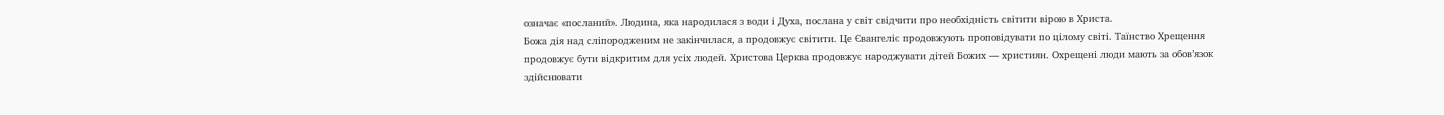означає «посланий». Людина, яка народилася з води і Духа, послана у світ свідчити про необхідність світити вірою в Христа.
Божа дія над сліпородженим не закінчилася, а продовжує світити. Це Євангеліє продовжують проповідувати по цілому світі. Таїнство Хрещення продовжує бути відкритим для усіх людей. Христова Церква продовжує народжувати дітей Божих — християн. Охрещені люди мають за обов’язок здійснювати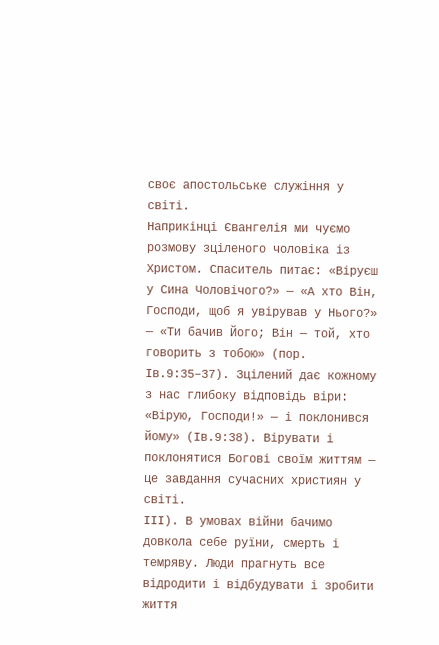своє апостольське служіння у світі.
Наприкінці Євангелія ми чуємо розмову зціленого чоловіка із Христом. Спаситель питає: «Віруєш у Сина Чоловічого?» — «А хто Він, Господи, щоб я увірував у Нього?» — «Ти бачив Його; Він — той, хто говорить з тобою» (пор. Ів.9:35–37). Зцілений дає кожному з нас глибоку відповідь віри: «Вірую, Господи!» — і поклонився йому» (Ів.9:38). Вірувати і поклонятися Богові своїм життям — це завдання сучасних християн у світі.
ІІІ). В умовах війни бачимо довкола себе руїни, смерть і темряву. Люди прагнуть все відродити і відбудувати і зробити життя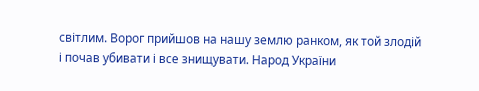світлим. Ворог прийшов на нашу землю ранком, як той злодій і почав убивати і все знищувати. Народ України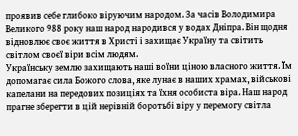проявив себе глибоко віруючим народом. За часів Володимира Великого 988 року наш народ народився у водах Дніпра. Він щодня відновлює своє життя в Христі і захищає Україну та світить світлом своєї віри всім людям.
Українську землю захищають наші воїни ціною власного життя. Їм допомагає сила Божого слова, яке лунає в наших храмах, військові капелани на передових позиціях та їхня особиста віра. Наш народ прагне зберегти в цій нерівній боротьбі віру у перемогу світла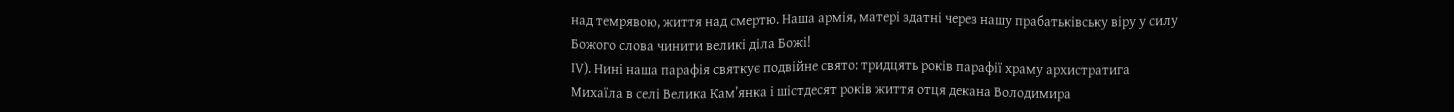над темрявою, життя над смертю. Наша армія, матері здатні через нашу прабатьківську віру у силу Божого слова чинити великі діла Божі!
ІV). Нині наша парафія святкує подвійне свято: тридцять років парафії храму архистратига Михаїла в селі Велика Кам’янка і шістдесят років життя отця декана Володимира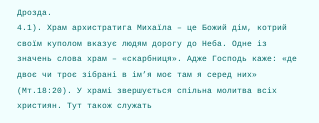Дрозда.
4.1). Храм архистратига Михаїла – це Божий дім, котрий своїм куполом вказує людям дорогу до Неба. Одне із значень слова храм – «скарбниця». Адже Господь каже: «де двоє чи троє зібрані в ім’я моє там я серед них» (Мт.18:20). У храмі звершується спільна молитва всіх християн. Тут також служать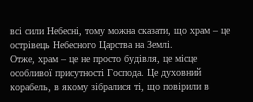всі сили Небесні, тому можна сказати, що храм – це острівець Небесного Царства на Землі.
Отже, храм – це не просто будівля, це місце особливої присутності Господа. Це духовний корабель, в якому зібралися ті, що повірили в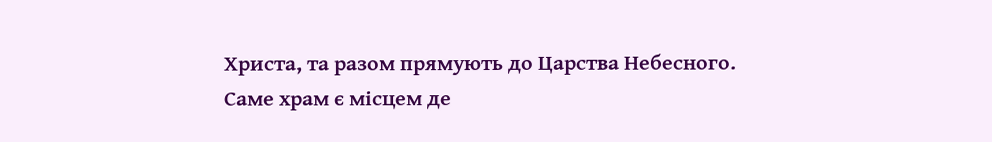Христа, та разом прямують до Царства Небесного. Саме храм є місцем де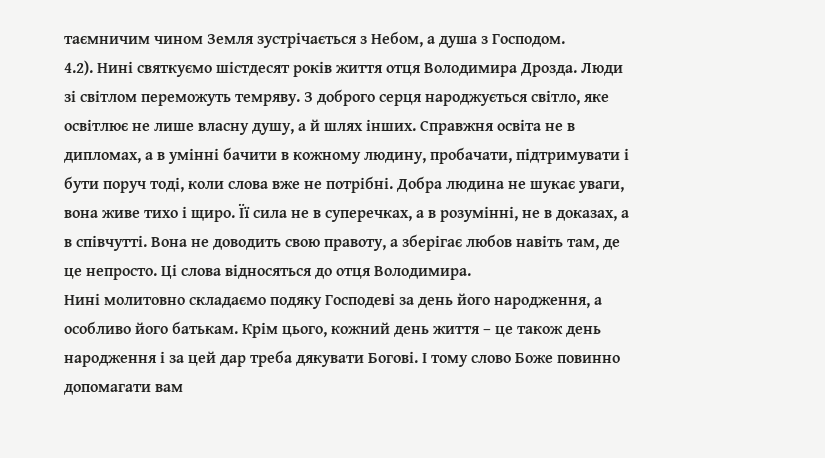таємничим чином Земля зустрічається з Небом, а душа з Господом.
4.2). Нині святкуємо шістдесят років життя отця Володимира Дрозда. Люди зі світлом переможуть темряву. З доброго серця народжується світло, яке освітлює не лише власну душу, а й шлях інших. Справжня освіта не в дипломах, а в умінні бачити в кожному людину, пробачати, підтримувати і бути поруч тоді, коли слова вже не потрібні. Добра людина не шукає уваги, вона живе тихо і щиро. Її сила не в суперечках, а в розумінні, не в доказах, а в співчутті. Вона не доводить свою правоту, а зберігає любов навіть там, де це непросто. Ці слова відносяться до отця Володимира.
Нині молитовно складаємо подяку Господеві за день його народження, а особливо його батькам. Крім цього, кожний день життя – це також день народження і за цей дар треба дякувати Богові. І тому слово Боже повинно допомагати вам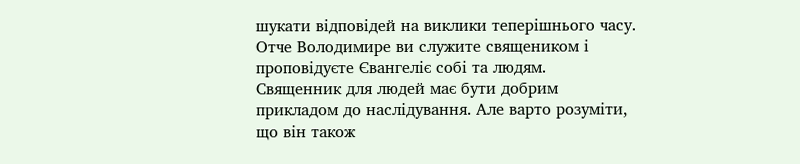шукати відповідей на виклики теперішнього часу. Отче Володимире ви служите священиком і проповідуєте Євангеліє собі та людям.
Священник для людей має бути добрим прикладом до наслідування. Але варто розуміти, що він також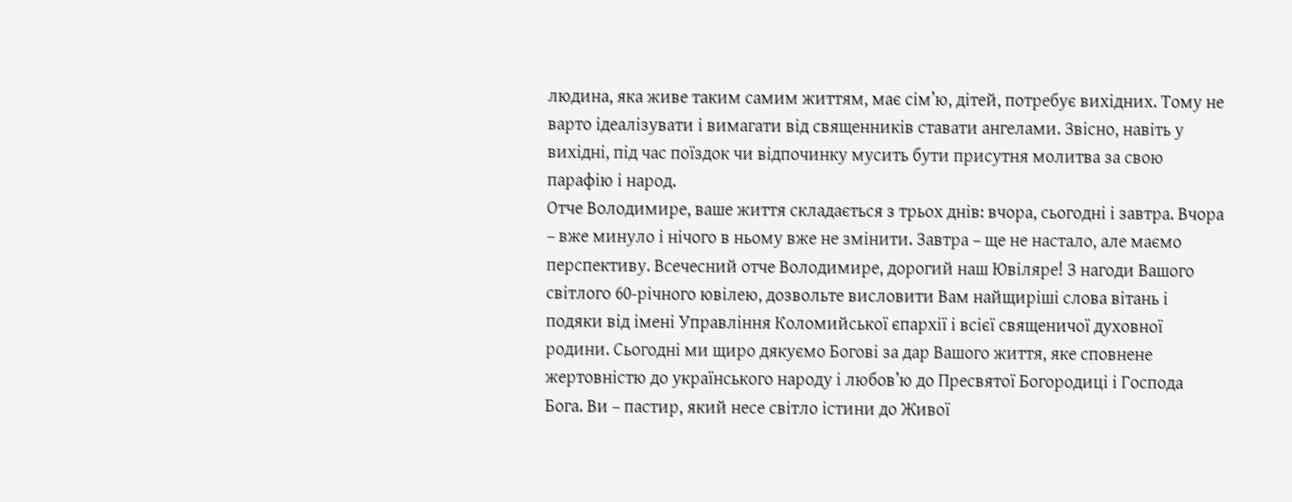людина, яка живе таким самим життям, має сім’ю, дітей, потребує вихідних. Тому не варто ідеалізувати і вимагати від священників ставати ангелами. Звісно, навіть у вихідні, під час поїздок чи відпочинку мусить бути присутня молитва за свою парафію і народ.
Отче Володимире, ваше життя складається з трьох днів: вчора, сьогодні і завтра. Вчора – вже минуло і нічого в ньому вже не змінити. Завтра – ще не настало, але маємо перспективу. Всечесний отче Володимире, дорогий наш Ювіляре! З нагоди Вашого світлого 60-річного ювілею, дозвольте висловити Вам найщиріші слова вітань і подяки від імені Управління Коломийської єпархії і всієї священичої духовної родини. Сьогодні ми щиро дякуємо Богові за дар Вашого життя, яке сповнене жертовністю до українського народу і любов’ю до Пресвятої Богородиці і Господа Бога. Ви – пастир, який несе світло істини до Живої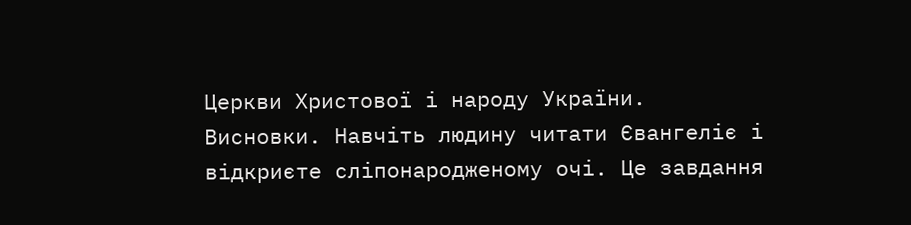Церкви Христової і народу України.
Висновки. Навчіть людину читати Євангеліє і відкриєте сліпонародженому очі. Це завдання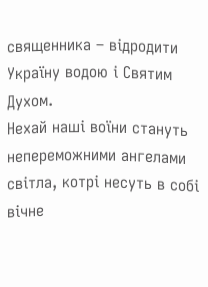священника – відродити Україну водою і Святим Духом.
Нехай наші воїни стануть непереможними ангелами світла, котрі несуть в собі вічне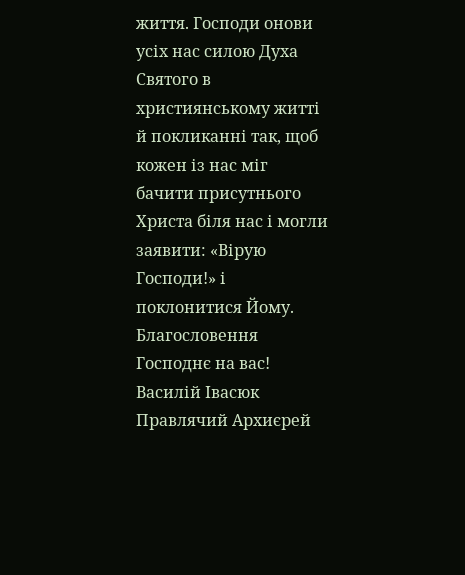життя. Господи онови усіх нас силою Духа Святого в християнському житті й покликанні так, щоб кожен із нас міг бачити присутнього Христа біля нас і могли заявити: «Вірую Господи!» і поклонитися Йому.
Благословення Господнє на вас!
Василій Івасюк
Правлячий Архиєрей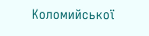Коломийської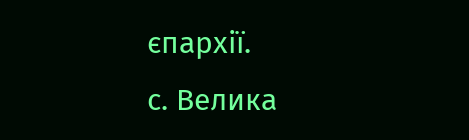єпархії.
с. Велика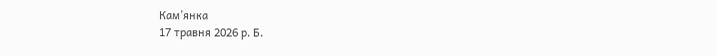Кам’янка
17 травня 2026 р. Б.